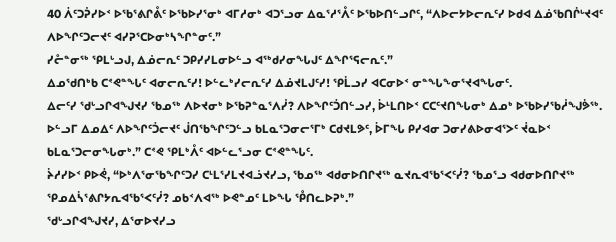40 ᐲᑦᑐᕉᓯᐅᑉ ᐅᖃᕐᕕᒋᕔᑦ ᐅᖃᐅᓯᕐᓂᒃ ᐊᒥᓱᓂᒃ ᐊᑐᕐᓗᓂ ᐃᓇᕐᓱᕐᐰᑦ ᐅᖃᐅᑎᓪᓗᒋᑦ, “ᐱᐅᓕᔭᐅᓕᕆᑦᓯ ᐅᑯᐊ ᐃᓅᖃᑎᒌᒡᔪᐊᑦ ᐱᐅᖏᑦᑐᓕᔪᑦ ᐊᓯᕈᕐᑕᐅᓂᒃᓴᖏᓐᓂᑦ.”
ᓯᓔᓐᓂᖅ ᕿᒪᒡᓗᒍ, ᐃᓅᓕᕆᑦ ᑐᑭᓯᓯᒪᓂᐅᓪᓗ ᐊᖅᑯᓯᓂᖓᒍᑦ ᐃᖏᕐᕋᓕᕆᑦ.”
ᐃᓄᖁᑎᒃᑲ ᑕᕝᕙᓐᖓᑦ ᐊᓂᓕᕆᑦᓯ! ᐅᓪᓚᒃᓯᓕᕆᑦᓯ ᐃᓅᔪᒪᒍᑦᓯ! ᕿᒫᓗᓯ ᐊᑕᓂᐅᑉ ᓂᓐᖓᖕᓂᕐᔪᐊᖓᓂᑦ.
ᐃᓕᑦᓯ ᖁᒡᓗᒋᐊᖑᔪᓯ ᖃᓄᖅ ᐱᐅᔪᓂᒃ ᐅᖃᕈᓐᓇᕐᐱᓰ? ᐱᐅᖏᑦᑑᑎᓪᓗᓯ, ᐆᒻᒪᑎᐅᑉ ᑕᑕᑦᔪᑎᖓᓂᒃ ᐃᓄᒃ ᐅᖃᐅᓯᖃᓲᖑᕘᖅ.
ᐅᓪᓗᒥ ᐃᓄᐃᑦ ᐱᐅᖏᑦᑑᓕᔪᑦ ᒎᑎᖃᖏᑦᑐᓪᓗ ᑲᒪᓇᕐᑐᓂᓕᕐᒥᒃ ᑕᑯᔪᒪᕗᑦ, ᐆᒥᖓ ᑭᓯᐊᓂ ᑐᓂᓯᕕᐅᓂᐊᕐᐳᑦ ᔫᓇᐅᑉ ᑲᒪᓇᕐᑐᓕᓂᖓᓂᒃ.” ᑕᕝᕙ ᕿᒪᒃᐰᑦ ᐊᐅᓪᓚᕐᓗᓂ ᑕᕝᕙᓐᖓᑦ.
ᔩᓱᓯᐅᑉ ᑭᐅᕚ, “ᐅᒃᐱᕐᓂᖃᖏᑦᑐᓯ ᑕᒻᒪᕐᓯᒪᔪᐊᓘᔪᓯᓗ, ᖃᓄᖅ ᐊᑯᓂᐅᑎᒋᔪᖅ ᓇᔪᕆᐊᖃᕐᐸᑦᓰ? ᖃᓄᕐᓗ ᐊᑯᓂᐅᑎᒋᔪᖅ ᕿᓄᐃᓵᕐᕕᒋᔭᕆᐊᖃᕐᐸᑦᓰ? ᓄᑲᑉᐱᐊᖅ ᐅᕙᓐᓄᑦ ᒪᐅᖓ ᕾᑎᓚᐅᕈᒃ.”
ᖁᒡᓗᒋᐊᖑᔪᓯ, ᐃᕐᓂᐅᔪᓯᓗ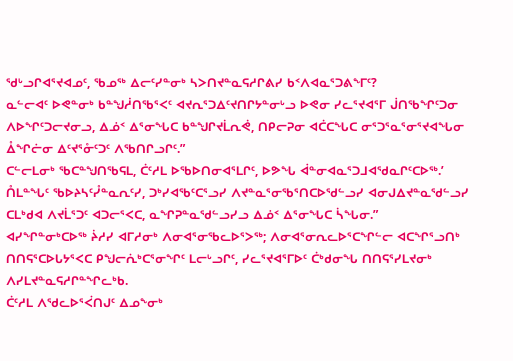ᖁᒡᓗᒋᐊᕐᔪᐊᓄᑦ, ᖃᓄᖅ ᐃᓕᑦᓯᓐᓂᒃ ᓴᐳᑎᔪᓐᓇᕋᓱᒋᕕᓯ ᑲᑉᐱᐊᓇᕐᑐᕕᖕᒥᑦ?
ᓇᓪᓕᐊᑦ ᐅᕙᓐᓂᒃ ᑲᓐᖑᓲᑎᖃᕐᐸᑦ ᐊᔪᕆᕐᑐᐃᑦᔪᑎᒋᔭᓐᓂᒡᓗ ᐅᕙᓂ ᓯᓚᕐᔪᐊᕐᒥ ᒎᑎᖃᖏᑦᑐᓂ ᐱᐅᖏᑦᑐᓕᔪᓂᓗ, ᐃᓅᑉ ᐃᕐᓂᖓᑕ ᑲᓐᖑᒋᔪᒫᕆᕚ, ᑎᑭᓕᕈᓂ ᐊᑖᑕᖓᑕ ᓂᕐᑐᕐᓇᕐᓂᕐᔪᐊᖓᓂ ᐂᖏᓖᓂ ᐃᑦᔪᕐᓁᑦᑐᑦ ᐱᖃᑎᒋᓗᒋᑦ.”
ᑕᓪᓕᒪᓂᒃ ᖃᑕᓐᖑᑎᖃᕋᒪ, ᑖᑦᓱᒪ ᐅᖃᐅᑎᓂᐊᕐᒪᒋᑦ, ᐅᕗᖓ ᐋᓐᓂᐊᓇᕐᑐᒧᐊᖁᓇᒋᑦᑕᐅᖅ.’
ᑍᒪᓐᖓᑦ ᖃᐅᔨᓴᑦᓮᓐᓇᕆᑦᓯ, ᑐᒃᓯᐊᖃᑦᑕᕐᓗᓯ ᐱᔪᓐᓇᕐᓂᖃᕐᑎᑕᐅᖁᓪᓗᓯ ᐊᓂᒍᐃᔪᓐᓇᖁᓪᓗᓯ ᑕᒪᒃᑯᐊ ᐱᔪᒫᕐᑐᑦ ᐊᑐᓕᕐᐸᑕ, ᓇᖏᕈᓐᓇᖁᓪᓗᓯᓗ ᐃᓅᑉ ᐃᕐᓂᖓᑕ ᓵᖓᓂ.”
ᐊᓯᖏᓐᓂᒃᑕᐅᖅ ᔩᓱᓯ ᐊᒥᓱᓂᒃ ᐱᓂᐊᕐᓂᖃᓚᐅᕐᐳᖅ; ᐱᓂᐊᕐᓂᕆᓚᐅᕐᑕᖏᓪᓕ ᐊᑕᖏᕐᓗᑎᒃ ᑎᑎᕋᕐᑕᐅᒐᔭᕐᐸᑕ ᑭᖑᓕᕇᒃᑕᕐᓂᖏᑦ ᒪᓕᒡᓗᒋᑦ, ᓯᓚᕐᔪᐊᕐᒥᐅᑦ ᑖᒃᑯᓂᖓ ᑎᑎᕋᕐᓯᒪᔪᓂᒃ ᐱᓯᒪᔪᓐᓇᕋᓱᒋᓐᖏᓚᒃᑲ.
ᑖᑦᓱᒪ ᐱᖁᓚᐅᕐᐹᑎᒍᑦ ᐃᓄᖕᓂᒃ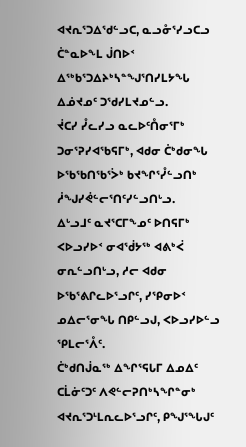ᐊᔪᕆᕐᑐᐃᖁᓪᓗᑕ, ᓇᓗᓁᕐᓯᓗᑕᓗ ᑖᓐᓇᐅᖕᒪ ᒎᑎᐅᑉ ᐃᖅᑲᕐᑐᐃᔨᒃᓴᓐᖑᕐᑎᓯᒪᔭᖓ ᐃᓅᔪᓄᑦ ᑐᖁᓯᒪᔪᓄᓪᓗ.
ᔫᑕᓯ ᓮᓚᓯᓗ ᓇᓚᐅᑦᑍᓂᕐᒥᒃ ᑐᓂᕐᕈᓯᐊᖃᕋᒥᒃ, ᐊᑯᓂ ᑖᒃᑯᓂᖓ ᐅᖃᖃᑎᖃᕐᐴᒃ ᑲᔪᖏᕐᓮᓪᓗᑎᒃ ᓲᖑᓯᕚᓪᓕᕐᑎᑦᓯᓪᓗᑎᒡᓗ.
ᐃᒡᓗᒧᑦ ᓇᔪᕐᑕᒥᖕᓄᑦ ᐅᑎᕋᒥᒃ ᐸᐅᓗᓯᐅᑉ ᓂᐊᖂᔭᖅ ᐊᕕᒃᐹ ᓂᕆᓪᓗᑎᒡᓗ, ᓱᓕ ᐊᑯᓂ ᐅᖃᕐᕕᒋᓚᐅᕐᓗᒋᑦ, ᓯᕿᓂᐅᑉ ᓄᐃᓕᕐᓂᖓ ᑎᑭᓪᓗᒍ, ᐸᐅᓗᓯᐅᓪᓗ ᕿᒪᓕᕐᐰᑦ.
ᑖᒃᑯᑎᒎᓇᖅ ᐃᖏᕐᕋᒐᒥ ᐃᓄᐃᑦ ᑕᒫᓃᑦᑐᑦ ᐱᕙᓪᓕᕈᑎᒃᓴᖏᓐᓂᒃ ᐊᔪᕆᕐᑐᒻᒪᕆᓚᐅᕐᓗᒋᑦ, ᑭᖑᕐᖓᒍᑦ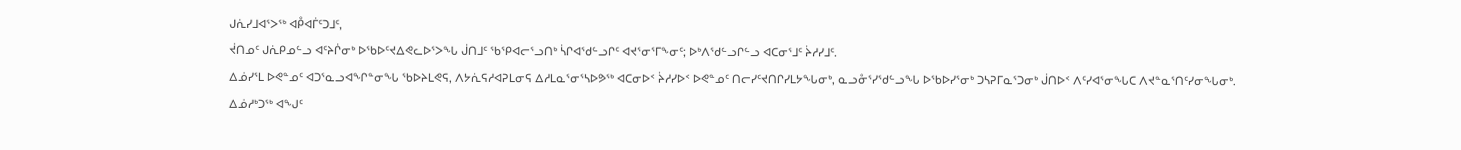ᒍᕇᓯᒧᐊᕐᐳᖅ ᐊᑬᐊᒦᑦᑐᒧᑦ,
ᔫᑎᓄᑦ ᒍᕇᑭᓄᓪᓗ ᐊᑦᔨᒌᓂᒃ ᐅᖃᐅᑦᔪᐃᕙᓚᐅᕐᐳᖓ ᒎᑎᒧᑦ ᖃᕿᐊᓕᕐᓗᑎᒃ ᓵᒋᐊᖁᓪᓗᒋᑦ ᐊᔪᕐᓂᕐᒥᖕᓂᑦ; ᐅᒃᐱᖁᓪᓗᒋᓪᓗ ᐊᑕᓂᕐᒧᑦ ᔩᓱᓯᒧᑦ.
ᐃᓅᓯᕐᒪ ᐅᕙᓐᓄᑦ ᐊᑐᕐᓇᓗᐊᖏᓐᓂᖓ ᖃᐅᔨᒪᕙᕋ, ᐱᔭᕇᕋᓱᐊᕈᒪᓂᕋ ᐃᓱᒪᓇᕐᓂᕐᓴᐅᕗᖅ ᐊᑕᓂᐅᑉ ᔩᓱᓯᐅᑉ ᐅᕙᓐᓄᑦ ᑎᓕᓯᑦᔪᑎᒋᓯᒪᔭᖓᓂᒃ, ᓇᓗᓁᕐᓯᖁᓪᓗᖓ ᐅᖃᐅᓯᕐᓂᒃ ᑐᓴᕈᒥᓇᕐᑐᓂᒃ ᒎᑎᐅᑉ ᐱᑦᓯᐊᕐᓂᖓᑕ ᐱᔪᓐᓇᕐᑎᑦᓯᓂᖓᓂᒃ.
ᐃᓅᓱᒃᑐᖅ ᐊᖑᑦ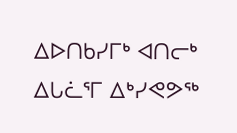ᐃᐅᑎᑲᓯᒥᒃ ᐊᑎᓕᒃ ᐃᒐᓛᕐᒥ ᐃᒃᓯᕙᕗᖅ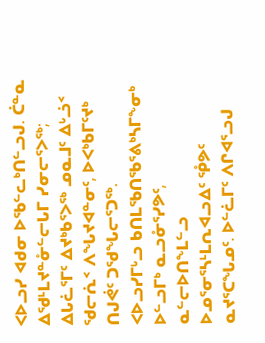ᐸᐅᓗᓯ ᐊᑯᓂ ᐅᖃᓪᓚᒃᑎᓪᓗᒍ. ᑖᓐᓇ ᐃᖁᒻᒪᔪᓐᓁᓪᓕᒐᒥ ᓯᓂᓕᕐᐳᖅ; ᐃᒐᓛᕐᒥᑦ ᐃᔪᒃᑲᕐᐳᖅ ᓄᓇᒧᑦ ᐃᒡᓘᑉ ᖁᓕᕇᑉ ᐱᖓᔪᐊᓐᓂᑦ, ᐅᐸᒃᑲᒥᑦᔪᒃ ᑎᒍᕚᑦ ᑐᖁᖓᓕᕐᑐᖅ.
ᐸᐅᓗᓯᒥᒡᓗ ᑲᑎᒪᖃᑎᖃᕐᕕᒃᓴᒥᖕᓂᒃ ᐅᓪᓗᒥᒃ ᓇᓗᓁᕐᓯᕗᑦ, ᓇᓪᓕᐅᑎᖕᒪᓪᓗ ᐅᓄᕐᓂᕐᓴᒻᒪᕆᐊᓗᐃᑦ ᕾᕗᑦ ᓇᔪᕐᑕᖓᓄᑦ. ᐅᓪᓛᒥᑦ ᐱᒋᐊᕐᓗᒍ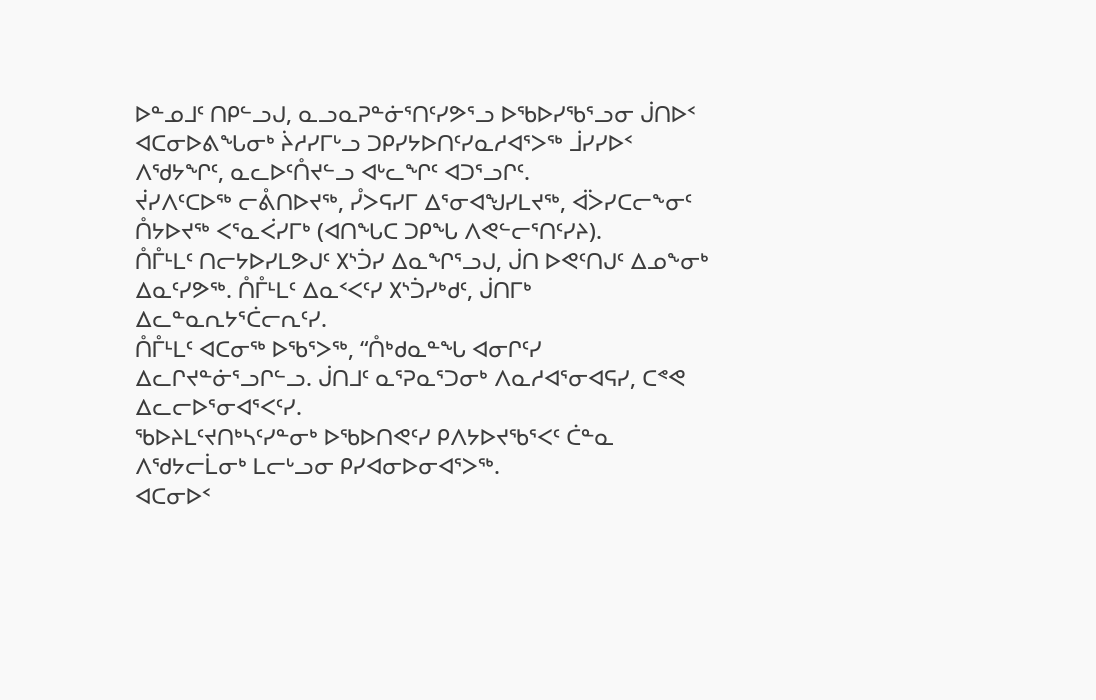ᐅᓐᓄᒧᑦ ᑎᑭᓪᓗᒍ, ᓇᓗᓇᕈᓐᓃᕐᑎᑦᓯᕗᕐᓗ ᐅᖃᐅᓯᖃᕐᓗᓂ ᒎᑎᐅᑉ ᐊᑕᓂᐅᕕᖓᓂᒃ ᔩᓱᓯᒥᒡᓗ ᑐᑭᓯᔭᐅᑎᑦᓯᓇᓱᐊᕐᐳᖅ ᒨᓯᓯᐅᑉ ᐱᖁᔭᖏᑦ, ᓇᓚᐅᑦᑍᔪᓪᓗ ᐊᒡᓚᖏᑦ ᐊᑐᕐᓗᒋᑦ.
ᔫᓯᐱᑦᑕᐅᖅ ᓕᕔᑎᐅᔪᖅ, ᓮᐳᕋᓯᒥ ᐃᕐᓂᐊᖑᓯᒪᔪᖅ, ᐋᐴᓯᑕᓕᖕᓂᑦ ᑍᔭᐅᔪᖅ ᐸᕐᓇᐹᓯᒥᒃ (ᐊᑎᖓᑕ ᑐᑭᖓ ᐱᕙᓪᓕᕐᑎᑦᓯᔨ).
ᑍᒤᒻᒪᑦ ᑎᓕᔭᐅᓯᒪᕗᒍᑦ ᙭ᔅᑑᓯ ᐃᓇᖏᕐᓗᒍ, ᒎᑎ ᐅᕙᑦᑎᒍᑦ ᐃᓄᖕᓂᒃ ᐃᓇᑦᓯᕗᖅ. ᑍᒤᒻᒪᑦ ᐃᓇᑉᐸᑦᓯ ᙭ᔅᑑᓯᒃᑯᑦ, ᒎᑎᒥᒃ ᐃᓚᓐᓇᕆᔭᕐᑖᓕᕆᑦᓯ.
ᑍᒤᒻᒪᑦ ᐊᑕᓂᖅ ᐅᖃᕐᐳᖅ, “ᑍᒃᑯᓇᓐᖓ ᐊᓂᒋᑦᓯ ᐃᓚᒋᔪᓐᓃᕐᓗᒋᓪᓗ. ᒎᑎᒧᑦ ᓇᕐᕈᓇᕐᑐᓂᒃ ᐱᓇᓱᐊᕐᓂᐊᕋᓯ, ᑕᕝᕙ ᐃᓚᓕᐅᕐᓂᐊᕐᐸᑦᓯ.
ᖃᐅᔨᒪᑦᔪᑎᒃᓴᑦᓯᓐᓂᒃ ᐅᖃᐅᑎᕙᑦᓯ ᑭᐱᔭᐅᔪᖃᕐᐸᑦ ᑖᓐᓇ ᐱᖁᔭᓕᒫᓂᒃ ᒪᓕᒡᓗᓂ ᑭᓯᐊᓂᐅᓂᐊᕐᐳᖅ.
ᐊᑕᓂᐅᑉ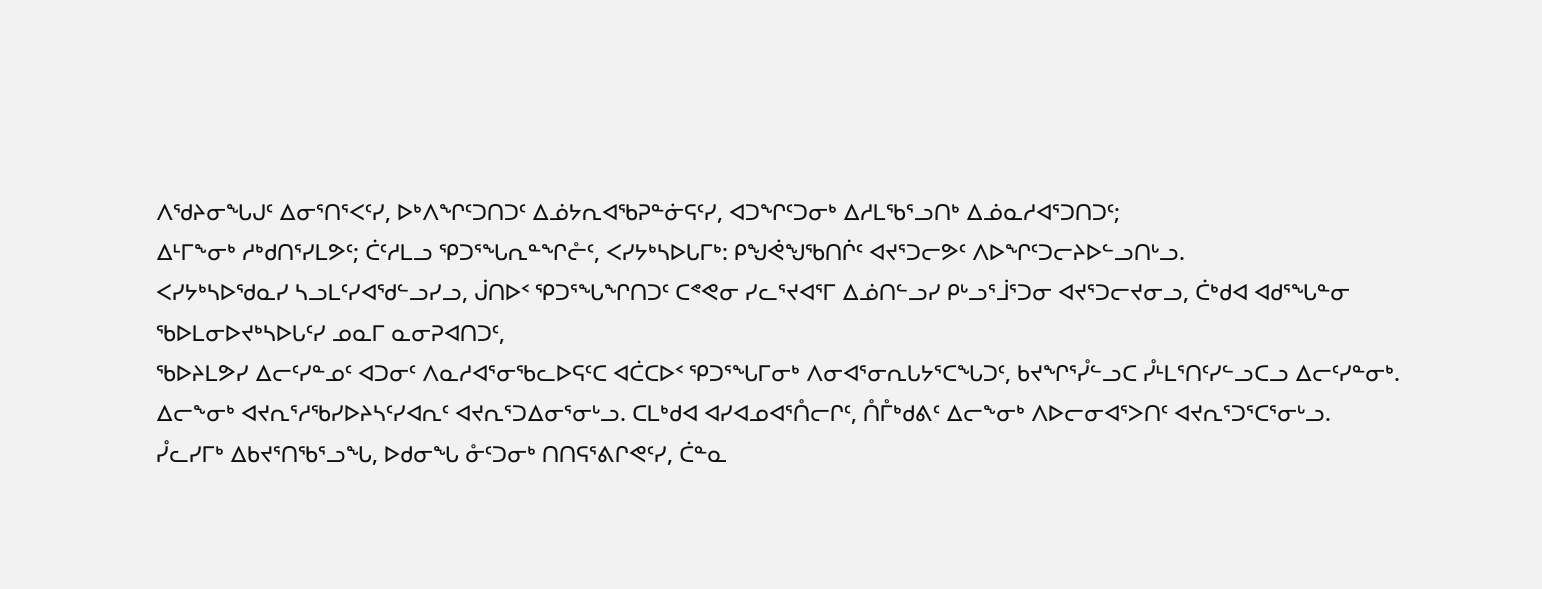ᐱᖁᔨᓂᖓᒍᑦ ᐃᓂᕐᑎᕐᐸᑦᓯ, ᐅᒃᐱᖏᑦᑐᑎᑐᑦ ᐃᓅᔭᕆᐊᖃᕈᓐᓃᕋᑦᓯ, ᐊᑐᖏᑦᑐᓂᒃ ᐃᓱᒪᖃᕐᓗᑎᒃ ᐃᓅᓇᓱᐊᕐᑐᑎᑐᑦ;
ᐃᒻᒥᖕᓂᒃ ᓱᒃᑯᑎᕐᓯᒪᕗᑦ; ᑖᑦᓱᒪᓗ ᕿᑐᕐᖓᕆᓐᖏᓔᑦ, ᐸᓯᔭᒃᓴᐅᒐᒥᒃ: ᑭᖑᕚᖑᖃᑎᒌᑦ ᐊᔪᕐᑐᓕᕗᑦ ᐱᐅᖏᑦᑐᓕᔨᐅᓪᓗᑎᒡᓗ.
ᐸᓯᔭᒃᓴᐅᖁᓇᓯ ᓴᓗᒪᑦᓯᐊᖁᓪᓗᓯᓗ, ᒎᑎᐅᑉ ᕿᑐᕐᖓᖏᑎᑐᑦ ᑕᕝᕙᓂ ᓯᓚᕐᔪᐊᕐᒥ ᐃᓅᑎᓪᓗᓯ ᑭᒡᓗᕐᒨᕐᑐᓂ ᐊᔪᕐᑐᓕᔪᓂᓗ, ᑖᒃᑯᐊ ᐊᑯᕐᖓᓐᓂ ᖃᐅᒪᓂᐅᔪᒃᓴᐅᒐᑦᓯ ᓄᓇᒥ ᓇᓂᕈᐊᑎᑐᑦ,
ᖃᐅᔨᒪᕗᓯ ᐃᓕᑦᓯᓐᓄᑦ ᐊᑐᓂᑦ ᐱᓇᓱᐊᕐᓂᖃᓚᐅᕋᑦᑕ ᐊᑖᑕᐅᑉ ᕿᑐᕐᖓᒥᓂᒃ ᐱᓂᐊᕐᓂᕆᒐᔭᕐᑕᖓᑐᑦ, ᑲᔪᖏᕐᓮᓪᓗᑕ ᓮᒻᒪᕐᑎᑦᓯᓪᓗᑕᓗ ᐃᓕᑦᓯᓐᓂᒃ.
ᐃᓕᖕᓂᒃ ᐊᔪᕆᕐᓱᖃᓯᐅᔨᓴᑦᓯᐊᕆᑦ ᐊᔪᕆᕐᑐᐃᓂᕐᓂᒡᓗ. ᑕᒪᒃᑯᐊ ᐊᓯᐊᓄᐊᕐᑍᓕᒋᑦ, ᑍᒤᒃᑯᕕᑦ ᐃᓕᖕᓂᒃ ᐱᐅᓕᓂᐊᕐᐳᑎᑦ ᐊᔪᕆᕐᑐᕐᑕᕐᓂᒡᓗ.
ᓮᓚᓯᒥᒃ ᐃᑲᔪᕐᑎᖃᕐᓗᖓ, ᐅᑯᓂᖓ ᓁᑦᑐᓂᒃ ᑎᑎᕋᕐᕕᒋᕙᑦᓯ, ᑖᓐᓇ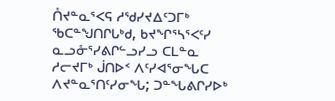ᑍᔪᓐᓇᕐᐸᕋ ᓱᖁᓯᔪᐃᑦᑐᒥᒃ ᖃᑕᓐᖑᑎᒋᒐᒃᑯ, ᑲᔪᖏᕐᓴᕐᐸᑦᓯ ᓇᓗᓁᕐᓯᕕᒋᓪᓗᓯᓗ ᑕᒪᓐᓇ ᓱᓕᔪᒥᒃ ᒎᑎᐅᑉ ᐱᑦᓯᐊᕐᓂᖓᑕ ᐱᔪᓐᓇᕐᑎᑦᓯᓂᖓ; ᑐᓐᖓᕕᒋᓯᐅᒃ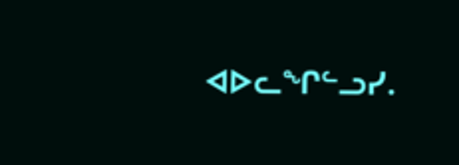ᐊᐅᓚᖏᓪᓗᓯ.